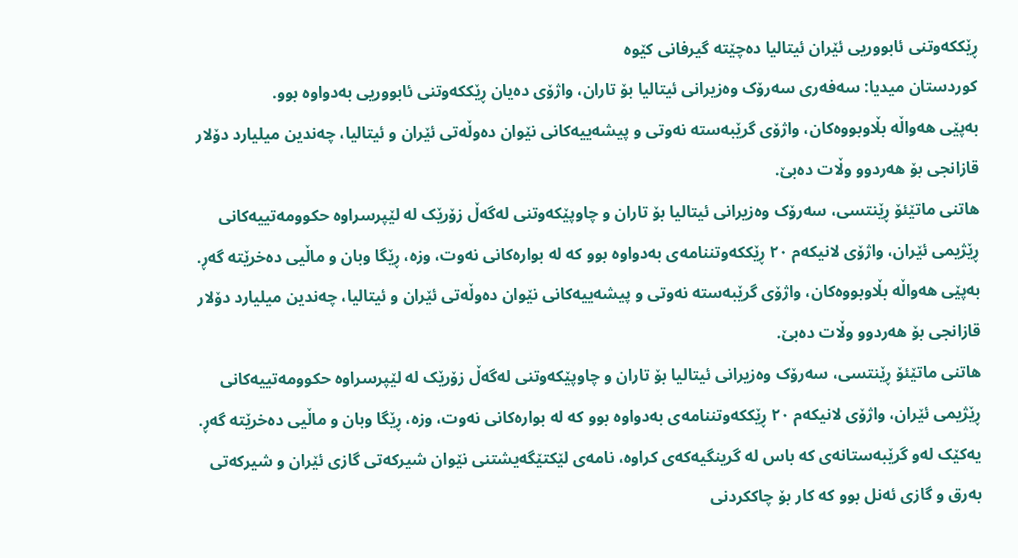ڕێککەوتنی ئابووریی ئێران ئیتالیا دەچێتە گیرفانی کێوە
کوردستان میدیا: سەفەری سەرۆک وەزیرانی ئیتالیا بۆ تاران، واژۆی دەیان ڕێککەوتنی ئابووریی بەدواوە بوو.
بەپێی هەواڵە بڵاوبووەکان، واژۆی گرێبەستە نەوتی و پیشەییەکانی نێوان دەوڵەتی ئێران و ئیتالیا، چەندین میلیارد دۆلار قازانجی بۆ هەردوو وڵات دەبێ.
هاتنی ماتێئۆ ڕێنتسی، سەرۆک وەزیرانی ئیتالیا بۆ تاران و چاوپێکەوتنی لەگەڵ زۆرێک لە لێپرسراوە حکوومەتییەکانی ڕێژیمی ئێران، واژۆی لانیکەم ٢٠ ڕێککەوتننامەی بەدواوە بوو کە لە بوارەکانی نەوت، وزە، ڕێگا وبان و ماڵیی دەخرێتە گەڕ.
بەپێی هەواڵە بڵاوبووەکان، واژۆی گرێبەستە نەوتی و پیشەییەکانی نێوان دەوڵەتی ئێران و ئیتالیا، چەندین میلیارد دۆلار قازانجی بۆ هەردوو وڵات دەبێ.
هاتنی ماتێئۆ ڕێنتسی، سەرۆک وەزیرانی ئیتالیا بۆ تاران و چاوپێکەوتنی لەگەڵ زۆرێک لە لێپرسراوە حکوومەتییەکانی ڕێژیمی ئێران، واژۆی لانیکەم ٢٠ ڕێککەوتننامەی بەدواوە بوو کە لە بوارەکانی نەوت، وزە، ڕێگا وبان و ماڵیی دەخرێتە گەڕ.
یەکێک لەو گرێبەستانەی کە باس لە گرینگیەکەی کراوە، نامەی لێکتێگەیشتنی نێوان شیرکەتی گازی ئێران و شیرکەتی بەرق و گازی ئەنل بوو کە کار بۆ چاککردنی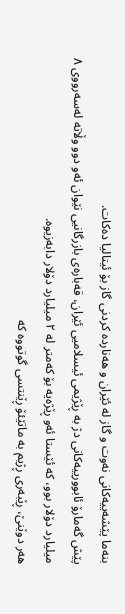بنەما پێشەییەکانی نەوت و گاز لە ئێران و هەناردە کردنی گاز بۆ ئیتالیا دەکات.
پێش گەمارۆ ئابوورییەکانی دژ بە ڕێژیمی ئیسلامیی ئێران، قەبارەی بازرگانیی نێوان ئەو دوو وڵاتە لەسەرووی ٨ میلیارد دۆلار بوو، کە ئێستا ئەو ڕێژەیە بۆ کەمتر لە ٢ میلیارد دۆلار دابەزیوە.
هەر دوێنێ، ڕێبەری ڕژیم بە ماتێئۆ ڕێنتسی گوتووە کە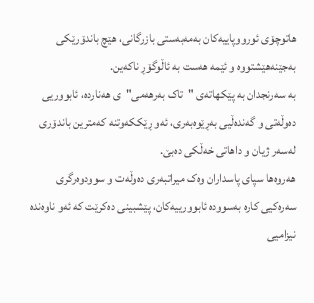هاتوچۆی ئورووپاییەکان بەمەبەستی بازرگانی، هێچ باندۆرێکی بەجێنەهێشتووە و ئێمە هەست بە ئاڵوگۆڕ ناکەین.
بە سەرنجدان بە پێکهاتەی "تاک بەرهەمی"ی هەناردە، ئابووریی دەوڵەتی و گەندەڵیی بەڕێوەبەری، ئەو ڕێککەوتنە کەمترین باندۆری لەسەر ژیان و داهاتی خەڵکی دەبێ.
هەروەها سپای پاسداران وەک میراتبەری دەوڵەت و سوودوەرگری سەرەکیی کارە بەسوودە ئابوورییەکان، پێشبینی دەکرێت کە ئەو ناوەندە نیزامیی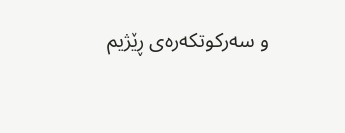و سەرکوتکەرەی ڕێژیم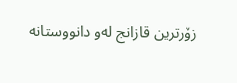زۆرترین قازانج لەو دانووستانە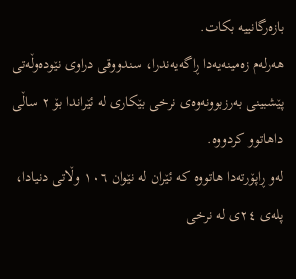بازەرگانییە بکات.
هەرلەم زەمینەیەدا ڕاگەیەندرا، سندووقی دراوی نێودەوڵەتی پێشبینی بەرزبوونەوەی نرخی بێکاری لە ئێراندا بۆ ٢ ساڵی داهاتوو کردووە.
لەو ڕاپۆرتەدا هاتووە کە ئێران لە نێوان ١٠٦ وڵاتی دنیادا، پلەی ٢٤ی لە نرخی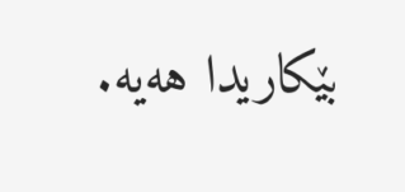بێکاریدا هەیە.